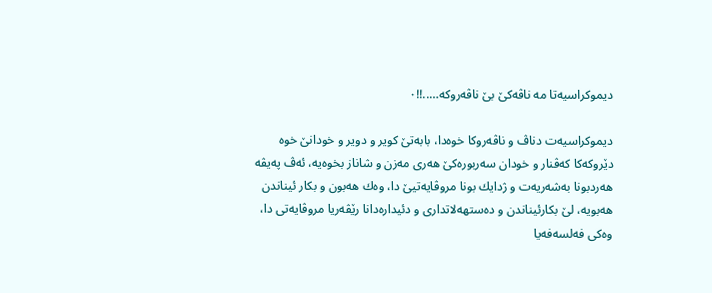ديموكراسيه‌تا مه‌ ناڤه‌كێ بێ ناڤه‌روكه‌…..!!٠

ديموكراسيه‌ت دناڤ و ناڤه‌روكا خوه‌دا، بابه‌تێ كوير و دوير و خودانێ خوه‌ دێروكه‌كا كه‌ڤنار و خودان سه‌ربوره‌كێ هه‌رى مه‌زن و شاناز بخوه‌يه‌، ئه‌ڤ په‌يڤه‌ هه‌ردبونا به‌شه‌ريه‌ت و ژدايك بونا مروڤايه‌تيێ دا، وه‌ك هه‌بون و بكار ئيناندن هه‌بويه‌، لێ بكارئيناندن و ده‌ستهه‌لاتدارى و دئيداره‌دانا رێڤه‌ريا مروڤايه‌تى دا، وه‌كى فه‌لسه‌فه‌يا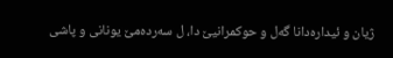ژيان و ئيداره‌دانا گه‌ل و حوكمرانيێ دا، ل سه‌رده‌مێ يونانى و پاشى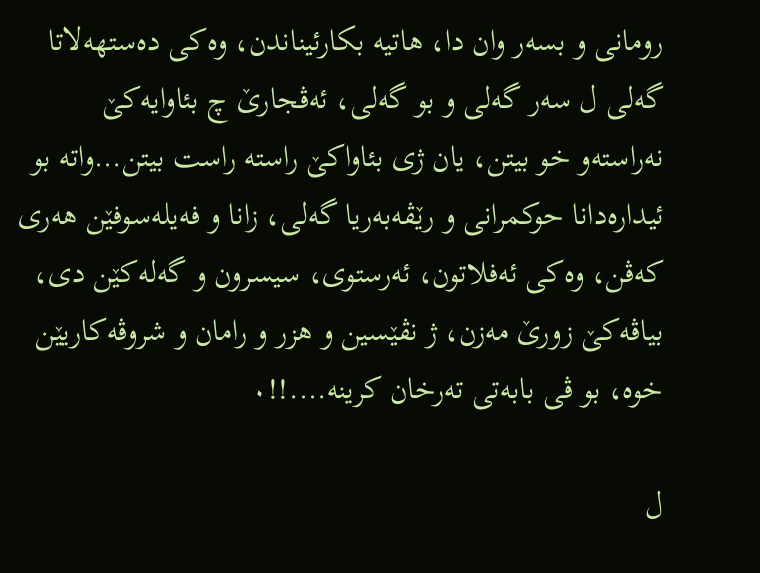رومانى و بسه‌ر وان دا، هاتيه‌ بكارئيناندن، وه‌كى ده‌ستهه‌لاتا گه‌لى ل سه‌ر گه‌لى و بو گه‌لى، ئه‌ڤجارێ چ بئاوايه‌كێ نه‌راسته‌و خو بيتن، يان ژى بئاواكێ راسته‌ راست بيتن…واته‌ بو ئيداره‌دانا حوكمرانى و رێڤه‌به‌ريا گه‌لى، زانا و فه‌يله‌سوفێن هه‌رى كه‌ڤن، وه‌كى ئه‌فلاتون، ئه‌رستوى، سيسرون و گه‌له‌كێن دى، بياڤه‌كێ زورێ مه‌زن، ژ نڤێسين و هزر و رامان و شروڤه‌كاريێن خوه‌، بو ڤى بابه‌تى ته‌رخان كرينه‌….!!٠

ل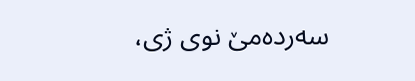سه‌رده‌مێ نوى ژى،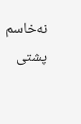نه‌خاسم پشتى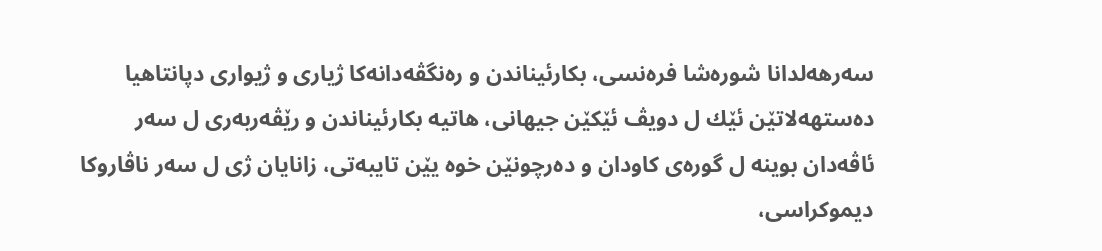سه‌رهه‌لدانا شوره‌شا فره‌نسى، بكارئيناندن و ره‌نگڤه‌دانه‌كا ژيارى و ژيوارى دپانتاهيا ده‌ستهه‌لاتێن ئێك ل دويڤ ئێكێن جيهانى، هاتيه‌ بكارئيناندن و رێڤه‌ربه‌رى ل سه‌ر ئاڤه‌دان بوينه‌ ل گوره‌ى كاودان و ده‌رچونێن خوه‌ يێن تايبه‌تى، زانايان ژى ل سه‌ر ناڤاروكا ديموكراسى،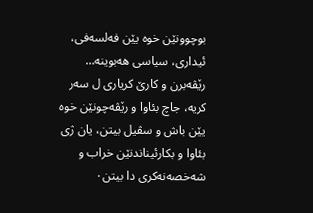بوچوونێن خوه‌ يێن فه‌لسه‌فى، ئيدارى، سياسى هه‌بوينه‌… رێڤه‌برن و كارێ كريارى ل سه‌ر كريه‌، جاچ بئاوا و رێڤه‌چونێن خوه‌ يێن باش و سڤيل بيتن، يان ژى بئاوا و بكارئيناندنێن خراب و شه‌خصه‌نه‌كرى دا بيتن٠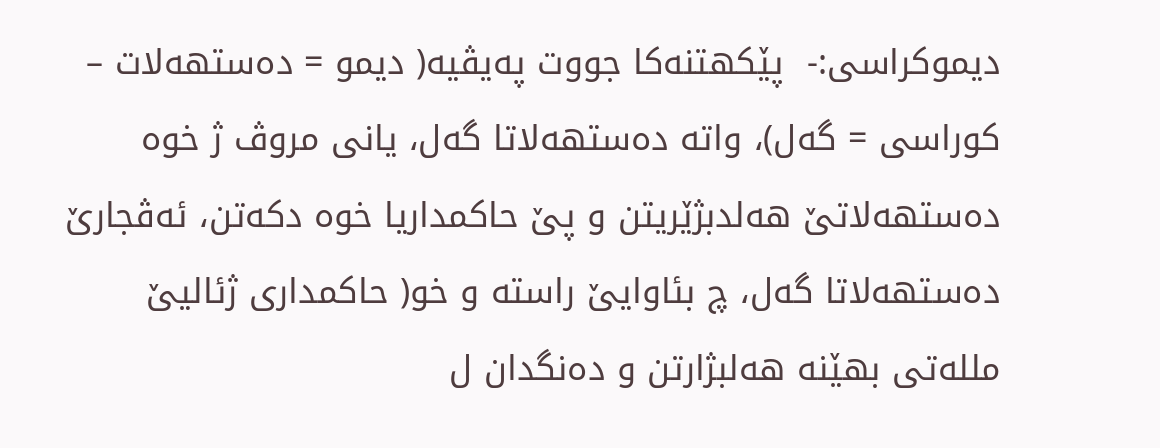ديموكراسى:-  پێكهتنه‌كا جووت په‌يڤيه‌( ديمو = ده‌ستهه‌لات – كوراسى = گه‌ل)، واته‌ ده‌ستهه‌لاتا گه‌ل، يانى مروڤ ژ خوه‌ ده‌ستهه‌لاتێ هه‌لدبژێريتن و پێ حاكمداريا خوه‌ دكه‌تن، ئه‌ڤجارێ ده‌ستهه‌لاتا گه‌ل، چ بئاوايێ راسته‌ و خو( حاكمدارى ژئاليێ ملله‌تى بهێنه‌ هه‌لبژارتن و ده‌نگدان ل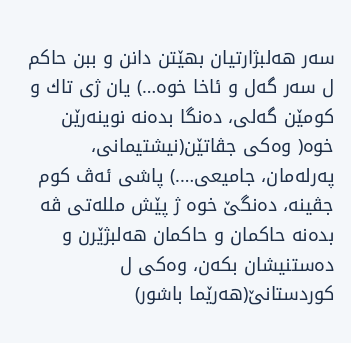سه‌ر هه‌لبژارتيان بهێتن دانن و ببن حاكم ل سه‌ر گه‌ل و ئاخا خوه‌…) يان ژى تاك و كومێن گه‌لى، ده‌نگا بده‌نه‌ نوينه‌رێن خوه‌( وه‌كى جڤاتێن(نيشتيمانى، په‌رله‌مان، جاميعى….) پاشى ئه‌ڤ كوم جڤينه‌، ده‌نگێ خوه‌ ژ پێش ملله‌تى ڤه‌ بده‌نه‌ حاكمان و حاكمان هه‌لبژێرن و ده‌ستنيشان بكه‌ن، وه‌كى ل كوردستانێ(هه‌رێما باشور)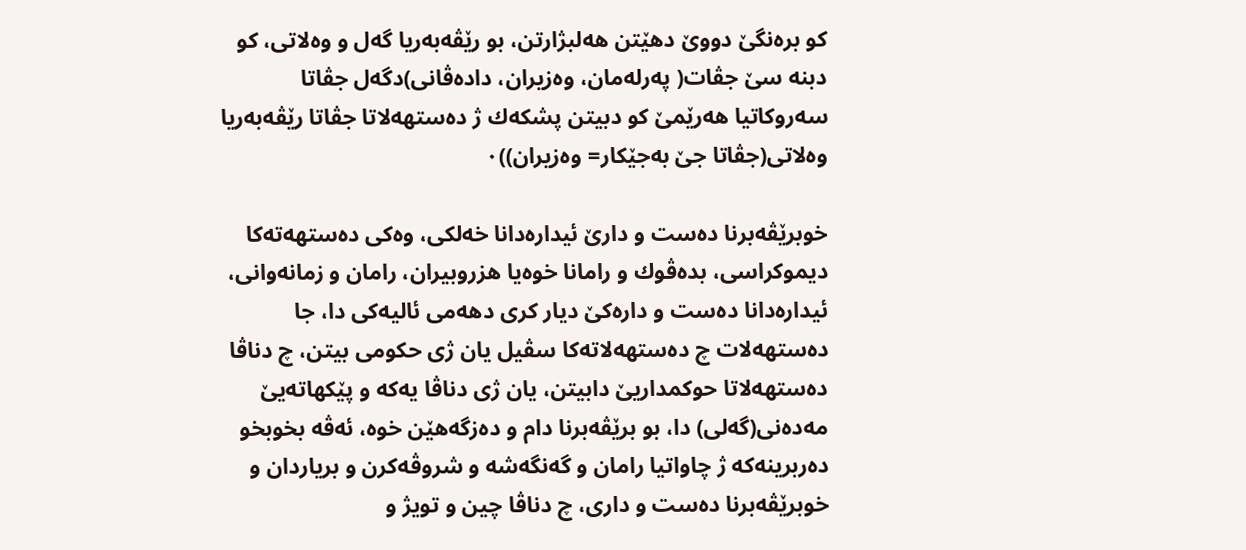كو بره‌نگێ دووێ دهێتن هه‌لبژارتن، بو رێڤه‌به‌ريا گه‌ل و وه‌لاتى، كو دبنه‌ سێ جڤات( په‌رله‌مان، وه‌زيران، داده‌ڤانى)دگه‌ل جڤاتا سه‌روكاتيا هه‌رێمێ كو دبيتن پشكه‌ك ژ ده‌ستهه‌لاتا جڤاتا رێڤه‌به‌ريا وه‌لاتى(جڤاتا جێ به‌جێكار= وه‌زيران))٠

خوبرێڤه‌برنا ده‌ست و دارێ ئيداره‌دانا خه‌لكى، وه‌كى ده‌ستهه‌ته‌كا ديموكراسى، بده‌ڤوك و رامانا خوه‌يا هزروبيران، رامان و زمانه‌وانى، ئيداره‌دانا ده‌ست و داره‌كێ ديار كرى دهه‌مى ئاليه‌كى دا، جا ده‌ستهه‌لات چ ده‌ستهه‌لاته‌كا سڤيل يان ژى حكومى بيتن، چ دناڤا ده‌ستهه‌لاتا حوكمداريێ دابيتن، يان ژى دناڤا يه‌كه‌ و پێكهاته‌يێ مه‌ده‌نى(گه‌لى) دا، بو برێڤه‌برنا دام و ده‌زگه‌هێن خوه‌، ئه‌ڤه‌ بخوبخو ده‌ربرينه‌كه‌ ژ چاواتيا رامان و گه‌نگه‌شه‌ و شروڤه‌كرن و برياردان و خوبرێڤه‌برنا ده‌ست و دارى، چ دناڤا چين و تويژ و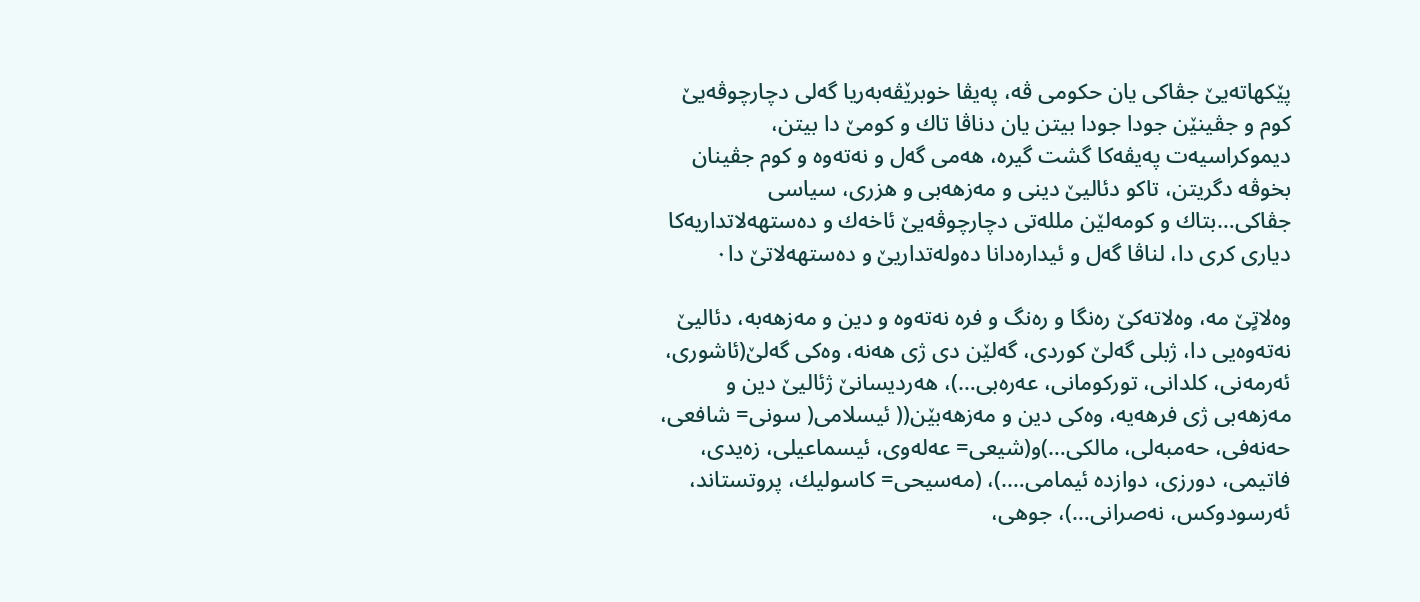پێكهاته‌يێ جڤاكى يان حكومى ڤه‌، په‌يڤا خوبرێڤه‌به‌ريا گه‌لى دچارچوڤه‌يێ كوم و جڤينێن جودا جودا بيتن يان دناڤا تاك و كومێ دا بيتن، ديموكراسيه‌ت په‌يڤه‌كا گشت گيره‌، هه‌مى گه‌ل و نه‌ته‌وه‌ و كوم جڤينان بخوڤه‌ دگريتن، تاكو دئاليێ دينى و مه‌زهه‌بى و هزرى، سياسى جڤاكى…بتاك و كومه‌لێن ملله‌تى دچارچوڤه‌يێ ئاخه‌ك و ده‌ستهه‌لاتداريه‌كا ديارى كرى دا، لناڤا گه‌ل و ئيداره‌دانا ده‌وله‌تداريێ و ده‌ستهه‌لاتێ دا٠

وه‌لاتٍێ مه‌، وه‌لاته‌كێ ره‌نگا و ره‌نگ و فره‌ نه‌ته‌وه‌ و دين و مه‌زهه‌به‌، دئاليێ نه‌ته‌وه‌يى دا، ژبلى گه‌لێ كوردى، گه‌لێن دى ژى هه‌نه‌، وه‌كى گه‌لێ(ئاشورى، ئه‌رمه‌نى، كلدانى، توركومانى، عه‌ره‌بى…)، هه‌رديسانێ ژئاليێ دين و مه‌زهه‌بى ژى فرهه‌يه‌، وه‌كى دين و مه‌زهه‌بێن(( ئيسلامى( سونى= شافعى، حه‌نه‌فى، حه‌مبه‌لى، مالكى…)و(شيعى= عه‌له‌وى، ئيسماعيلى، زه‌يدى، فاتيمى، دورزى، دوازده‌ ئيمامى….)، (مه‌سيحى= كاسوليك، پروتستاند، ئه‌رسودوكس، نه‌صرانى…)، جوهى،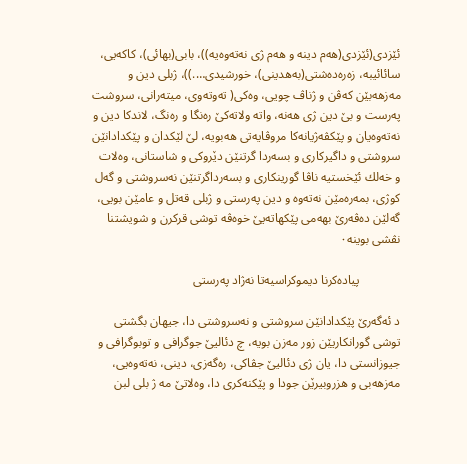ئێزدى(ئێزدى(هه‌م دينه‌ و هه‌م ژى نه‌ته‌وه‌يه‌))، بابى(بهائى)، كاكه‌يى، سائائيبه‌، زه‌ره‌ده‌شتى(به‌هدينى)، خورشيدى….))، ژبلى دين و مه‌زهه‌بێن كه‌ڤن و ژناڤ چويى، وه‌كى( ته‌وته‌وى، ميته‌رانى، سروشت په‌رست و بێ دين ژى هه‌نه‌، واته‌ ولاته‌كێ ره‌نگا و ره‌نگ، لاندكا دين و نه‌ته‌وه‌يان و پێكڤه‌ژيانه‌كا مروڤايه‌تى هه‌بويه‌، لێ لێكدان و پێكدادانێن سروشتى و داگيركارى و بسه‌ردا گرتنێن دێروكى و شاستانى، وه‌لات و خه‌لك ئێخستيه‌ ناڤا گورينكارى و بسه‌رداگرتنێن نه‌سروشتى و گه‌ل كوژى، بمه‌ره‌مێن نه‌ته‌وه‌ و دين په‌رستى و ژبلى قه‌تل و عامێن بويى، گه‌لێن ده‌ڤه‌رێ بهه‌مى پێكهاته‌يێ خوه‌ڤه‌ توشى قركرن و شويشتنا نڤشى بوينه‌٠

             پياده‌كرنا ديموكراسيه‌تا نه‌ژاد په‌رستى

د ئه‌گه‌رێ پێكدادانێن سروشتى و نه‌سروشتى دا، جيهان بگشتى توشى گورانكاريێن زور مه‌زن بويه‌، چ دئاليێ جوگرافى و توبوگرافى و جيوزانستى دا، يان ژى دئاليێ جڤاكى، ره‌گه‌زى، دينى، نه‌ته‌وه‌يى، مه‌زهه‌بى و هزروبيرێن جودا و پێكنه‌كرى دا، وه‌لاتێ مه‌ ژ بلى لبن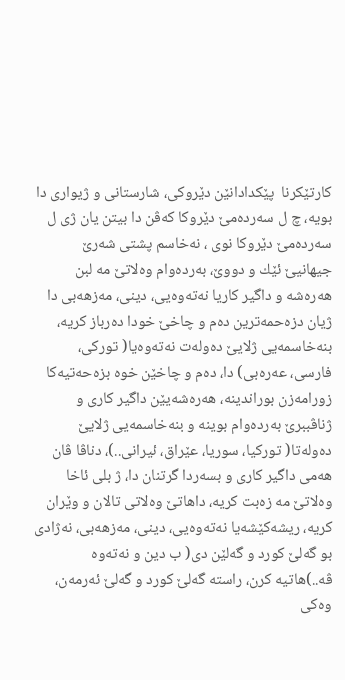كارتێكرنا  پێكدادانێن دێروكى، شارستانى و ژيوارى دا بويه‌، چ ل سه‌رده‌مێ دێروكا كه‌ڤن دا بيتن يان ژى ل سه‌رده‌مێ دێروكا نوى ، نه‌خاسم پشتى شه‌رێ جيهانيێ ئێك و دووێ، به‌رده‌وام وه‌لاتێ مه‌ لبن هه‌ره‌شه‌ و داگير كاريا نه‌ته‌وه‌يى، دينى، مه‌زهه‌بى دا ژيان دزه‌حمه‌ترين ده‌م و چاخێ خودا ده‌رباز كريه‌، بنه‌خاسمه‌يى ژلايێ ده‌وله‌ت نه‌ته‌وه‌يا( توركى، فارسى، عه‌ره‌بى) دا، ده‌م و چاخێن خوه‌ بزه‌حه‌تيه‌كا زورامه‌زن بوراندينه‌، هه‌ره‌شه‌يێن داگير كارى و ژناڤببرێ به‌رده‌وام بوينه‌ و بنه‌خاسمه‌يى ژلايێ ده‌وله‌تا( توركيا، سوريا، عێراق، ئيرانى..)، دناڤا ڤان هه‌مى داگير كارى و بسه‌ردا گرتنان دا، ژ بلى ئاخا وه‌لاتێ مه‌ زه‌بت كريه‌، داهاتێ وه‌لاتى تالان و وێران كريه‌، ريشه‌كێشه‌يا نه‌ته‌وه‌يى، دينى، مه‌زهه‌بى، نه‌ژادى بو گه‌لێ كورد و گه‌لێن دى( ب دين و نه‌ته‌وه‌ ڤه‌..)هاتيه‌ كرن، راسته‌ گه‌لێ كورد و گه‌لێ ئه‌رمه‌ن، وه‌كى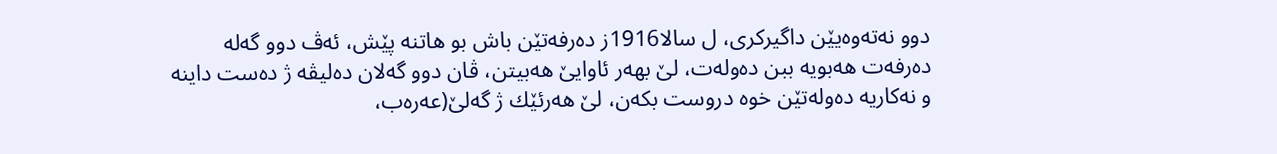دوو نه‌ته‌وه‌يێن داگيركرى، ل سالا1916ز ده‌رفه‌تێن باش بو هاتنه‌ پێش، ئه‌ڤ دوو گه‌له‌ ده‌رفه‌ت هه‌بويه‌ ببن ده‌وله‌ت، لێ بهه‌ر ئاوايێ هه‌بيتن، ڤان دوو گه‌لان ده‌ليڤه‌ ژ ده‌ست داينه‌ و نه‌كاريه‌ ده‌وله‌تێن خوه‌ دروست بكه‌ن، لێ هه‌رئێك ژ گه‌لێ(عه‌ره‌ب،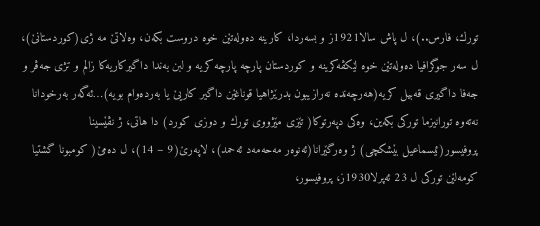تورك، فارس..)، ل پاش سالا1921ز و بسه‌ردا، كارينه‌ ده‌وله‌تێن خوه‌ دروست بكه‌ن، وه‌لاتێ مه‌ ژى(كوردستانێ)، ل سه‌ر جوگرافيا ده‌وله‌تێن خوه‌ لێكڤه‌كرينه‌ و كوردستان پارچه‌ پارچه‌ كريه‌ و لبن به‌ندا داگيركاريه‌كا زالم و تژى جه‌ڤر و جه‌فا داگيرى قه‌بيل كريه‌(هه‌رچه‌نده‌ نه‌رازيبون بدرێژاهيا قوناغێن داگير كاريێ يا به‌رده‌وام بويه‌)…ئه‌گه‌ر به‌رخودانا نه‌ته‌وه‌ تورانيزما توركى بكه‌ين، وه‌كى دپه‌رتوكا( تێزى مێژووى تورك و دوزى كورد) دا هاتى، ژ نڤێسينا پروفيسور(ئيسماعيل بێشكچى) ژ وه‌رگێرانا(ئه‌نوه‌ر مه‌حه‌مه‌د ئه‌حمد)، لاپه‌رێ(9 – 14)، ل ده‌مێ( كومبونا گشتيا كومه‌لێن توركى ل 23 ئه‌پرلا1930ز، پروفيسور،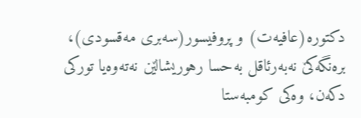دكتوره‌(عافيه‌ت) و پروفيسور(سه‌برى مه‌قسودى)، بره‌نگه‌كێ نه‌به‌رئاقل به‌حسا رهوريشالێن نه‌ته‌وه‌يا توركى دكه‌ن، وه‌كى كومبه‌ستا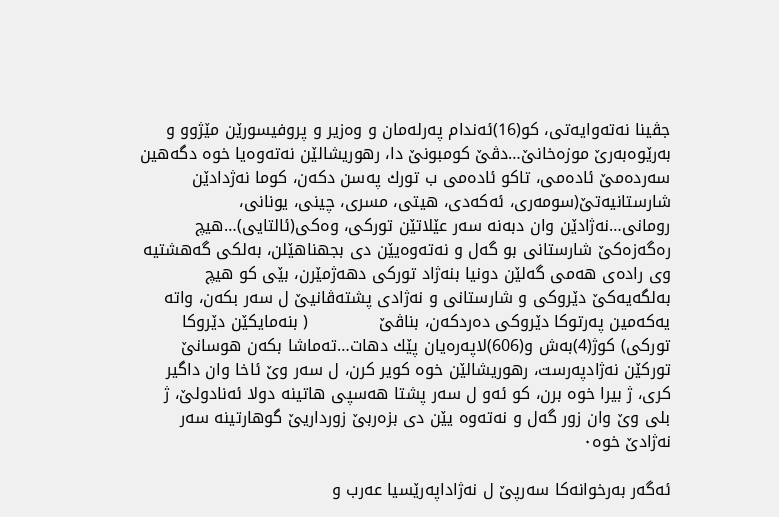جڤينا نه‌ته‌وايه‌تى، كو(16)ئه‌ندام په‌رله‌مان و وه‌زير و پروفيسورێن مێژوو و به‌رێوه‌به‌رێ موزه‌خانێ…دڤێ كومبونێ دا، رهوريشالێن نه‌ته‌وه‌يا خوه‌ دگه‌هين سه‌رده‌مێ ئاده‌مى، تاكو ئاده‌مى ب تورك په‌سن دكه‌ن، كوما نه‌ژدادێن شارستانيه‌تێ(سومه‌رى، ئه‌كه‌دى، هيتى، مسرى، چينى، يونانى، رومانى…نه‌ژادێن وان دبه‌نه‌ سه‌ر عێلاتێن توركى، وه‌كى(ئالتايى)…هيچ ره‌گه‌زه‌كێ شارستانى بو گه‌ل و نه‌ته‌وه‌يێن دى بجهناهێلن، به‌لكى گه‌هشتيه‌ وى راده‌ى هه‌مى گه‌لێن دونيا بنه‌ژاد توركى دهه‌ژمێرن، بێى كو هيچ به‌لگه‌يه‌كێ دێروكى و شارستانى و نه‌ژادى پشته‌ڤانيێ ل سه‌ر بكه‌ن، واته‌ يه‌كه‌مين په‌رتوكا دێروكى ده‌ردكه‌ن، بناڤێ             ( بنه‌مايكێن دێروكا توركى) كوژ(4)به‌ش و(606)لاپه‌ره‌يان پێك دهات…ته‌ماشا بكه‌ن هوسانێ توركێن نه‌ژادپه‌رست، رهوريشالێن خوه‌ كوير كرن، ل سه‌ر وێ ئاخا وان داگير كرى، ژ بيرا خوه‌ برن، كو ئه‌و ل سه‌ر پشتا هه‌سپى هاتينه‌ دولا ئه‌نادولێ، ژ بلى وێ وان زور گه‌ل و نه‌ته‌وه‌ يێن دى بزه‌ربێ زورداريێ گوهارتينه‌ سه‌ر نه‌ژادێ خوه‌٠

ئه‌گه‌ر به‌رخوانه‌كا سه‌رپێ ل نه‌ژاداپه‌رێسيا عه‌رب و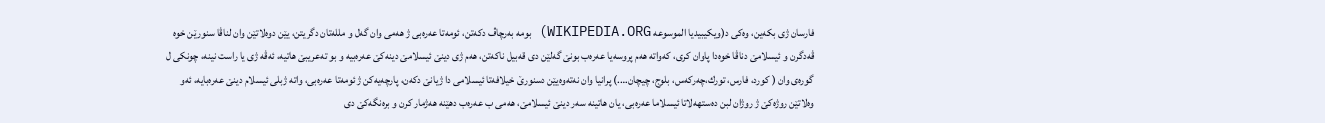فارسان ژى بكه‌ين، وه‌كى د(ويكيبيديا الموسوعه‌ WIKIPEDIA.ORG) بومه‌ به‌رچاڤ دكه‌تن، ئومه‌تا عه‌ره‌بى ژ هه‌مى وان گه‌ل و ملله‌تان دگريتن، يێن دوه‌لاتێن وان لناڤا سنورێن خوه‌ ڤه‌دگرن و ئيسلامێ دناڤا خوه‌دا پاوان كرى، كه‌واته‌ هه‌م پروسه‌يا عه‌ره‌ب بونێ گه‌لێن دى قه‌بيل ناكه‌تن، هه‌م ژى دينێ ئيسلامێ دينه‌كێ عه‌ره‌بيه‌ و بو ته‌عريبێ هاتيه‌، ئه‌ڤه‌ ژى يا راست نينه‌، چونكى ل گوره‌ى وان ( كورد، فارس، تورك،چه‌ركه‌س، بلوج، چيچان….) پرانيا وان نه‌ته‌وه‌يێن دسنورێ خيلافه‌تا ئيسلامى دا ژيانێ دكه‌ن، پارچه‌يه‌كن ژ ئومه‌تا عه‌ره‌بى، واته‌ ژبلى ئيسلام دينێ عه‌ره‌بايه‌، ئه‌و وه‌لاتێن روژه‌كێ ژ روژان لبن ده‌ستهه‌لاتا ئيسلاما عه‌ره‌بى، يان هاتينه‌ سه‌ر دينێ ئيسلامێ، هه‌مى ب عه‌ره‌ب دهێنه‌ هه‌ژمار كرن و بره‌نگه‌كێ دى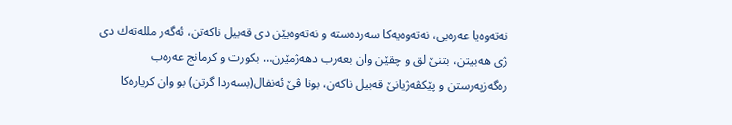نه‌ته‌وه‌يا عه‌ره‌بى، نه‌ته‌وه‌يه‌كا سه‌رده‌سته‌ و نه‌ته‌وه‌يێن دى قه‌بيل ناكه‌تن، ئه‌گه‌ر ملله‌ته‌ك دى ژى هه‌بيتن، بتنێ لق و چقێن وان بعه‌رب دهه‌ژمێرن… بكورت و كرمانج عه‌ره‌ب ره‌گه‌زپه‌رستن و پێكڤه‌ژيانێ قه‌بيل ناكه‌ن، بونا ڤێ ئه‌نفال(بسه‌ردا گرتن) بو وان كرياره‌كا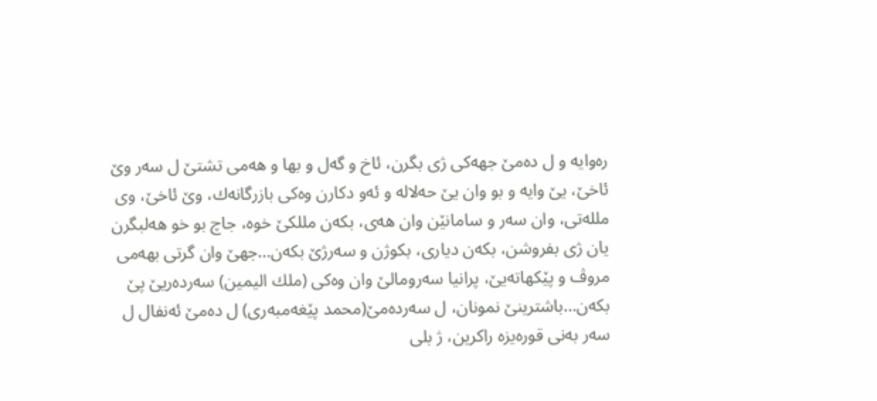ره‌وايه‌ و ل ده‌مێ جهه‌كى ژى بگرن، ئاخ و گه‌ل و بها و هه‌مى تشتێ ل سه‌ر وێ ئاخێ، يێ وايه‌ و بو وان يێ حه‌لاله‌ و ئه‌و دكارن وه‌كى بازرگانه‌ك، وێ ئاخێ، وى ملله‌تى، وان سه‌ر و سامانێن وان هه‌ى، بكه‌ن مللكێ خوه‌، جاچ بو خو هه‌لبگرن يان ژى بفروشن، بكه‌ن ديارى، بكوژن و سه‌رژێ بكه‌ن…جهێ وان گرتى بهه‌مى مروڤ و پێكهاته‌يێ، پرانيا سه‌رومالێ وان وه‌كى (ملك اليمين) سه‌رده‌ريێ پێ بكه‌ن…باشترينێ نمونان، ل سه‌رده‌مێ(محمد پێغه‌مبه‌رى) ل ده‌مێ ئه‌نفال ل سه‌ر به‌نى قوره‌يزه‌ راكرين، ژ بلى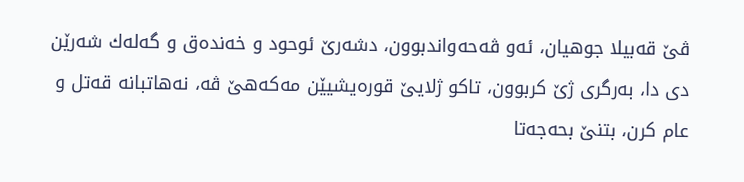ڤێ قه‌بيلا جوهيان، ئه‌و ڤه‌حه‌واندبوون، دشه‌رێ ئوحود و خه‌نده‌ق و گه‌له‌ك شه‌رێن دى دا، به‌رگرى ژێ كربوون، تاكو ژلايێ قوره‌يشيێن مه‌كه‌هێ ڤه‌، نه‌هاتبانه‌ قه‌تل و عام كرن، بتنێ بحه‌جه‌تا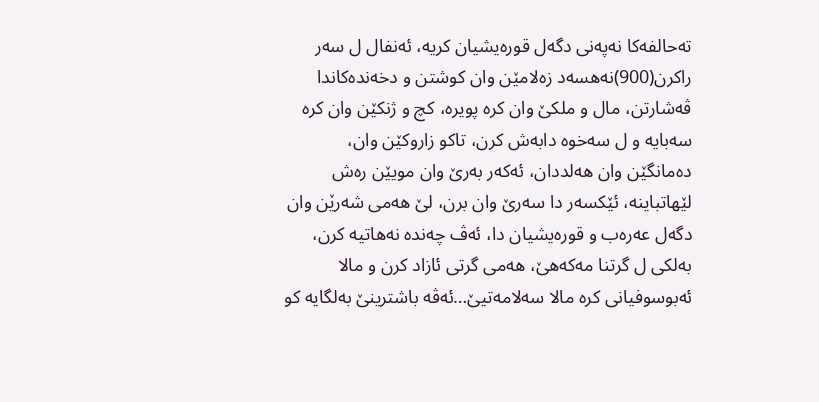ته‌حالفه‌كا نه‌په‌نى دگه‌ل قوره‌يشيان كريه‌، ئه‌نفال ل سه‌ر راكرن(900)نه‌هسه‌د زه‌لامێن وان كوشتن و دخه‌نده‌كاندا ڤه‌شارتن، مال و ملكێ وان كره‌ پويره‌، كچ و ژنكێن وان كره‌ سه‌بايه‌ و ل سه‌خوه‌ دابه‌ش كرن، تاكو زاروكێن وان، ده‌مانگێن وان هه‌لددان، ئه‌كه‌ر به‌رێ وان مويێن ره‌ش لێهاتباينه‌، ئێكسه‌ر دا سه‌رێ وان برن، لێ هه‌مى شه‌رێن وان دگه‌ل عه‌ره‌ب و قوره‌يشيان دا، ئه‌ڤ چه‌نده‌ نه‌هاتيه‌ كرن، به‌لكى ل گرتنا مه‌كه‌هێ، هه‌مى گرتى ئازاد كرن و مالا ئه‌بوسوفيانى كره‌ مالا سه‌لامه‌تيێ…ئه‌ڤه‌ باشترينێ به‌لگايه‌ كو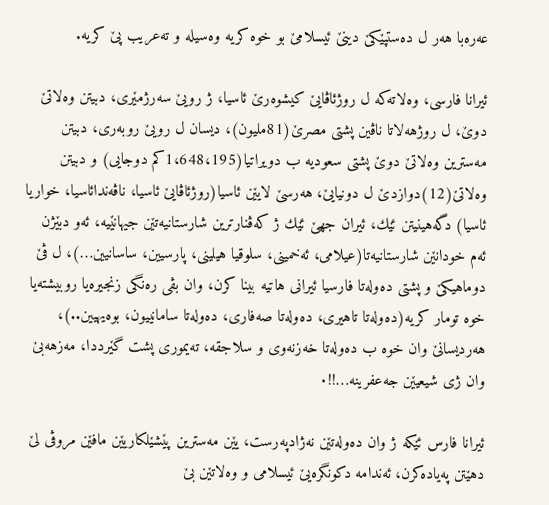عه‌ره‌با هه‌ر ل ده‌ستپێكێ دينێ ئيسلامێ بو خوه‌ كريه‌ وه‌سيله‌ و ته‌عريب پێ كريه‌.

ئيرانا فارسى، وه‌لاته‌كه‌ ل روژئاڤايێ كيشوه‌رێ ئاسيا، ژ رويێ سه‌رژمێرى، دبيتن وه‌لاتێ دوێ، ل روژهه‌لاتا ناڤين پشتى مصرێ(81مليون)، ديسان ل رويێ روبه‌رى، دبيتن مه‌سترين وه‌لاتێ دوێ پشتى سعوديه‌ ب دويراتيا(1،648،195كم دوجايى) و دبيتن وه‌لاتێ(12)دوازدێ ل دونيايێ، هه‌رسێ لايێن ئاسيا(روژئاڤايێ ئاسيا، ناڤه‌ندائاسيا، خواريا ئاسيا) دگه‌هينيتن ئێك، ئيران جهێ ئێك ژ كه‌ڤنارترين شارستانيه‌تێن جيهانێيه‌، ئه‌‌و دبێژن ئه‌م خودانێن شارستانيه‌تا(عيلامى، ئه‌خمينى، سلوقيا هيلينى، پارسيين، ساسانيين…)، ل ڤێ دوماهيكێ و پشتى ده‌وله‌تا فارسيا ئيرانى هاتيه‌ بينا كرن، وان بڤى ره‌نگى زنجيره‌يا روبيشته‌يا خوه‌ تومار كريه‌(ده‌وله‌تا تاهيرى، ده‌وله‌تا صه‌فارى، ده‌وله‌تا سامانييون، بوه‌يهيين..)، هه‌رديسانێ وان خوه‌ ب ده‌وله‌تا خه‌زنه‌وى و سلاجقه‌، ته‌يمورى پشت گێرددا، مه‌زهه‌بێ وان ژى شيعيێن جه‌عفرينه‌…!!٠

ئيرانا فارس ئێكه‌ ژ وان ده‌وله‌تێن نه‌ژادپه‌رست، يێن مه‌سترين پێشێلكاريێن مافێن مروڤى لێ دهێتن په‌ياده‌كرن، ئه‌ندامه‌ دكونگره‌يێ ئيسلامى و وه‌لاتێن بێ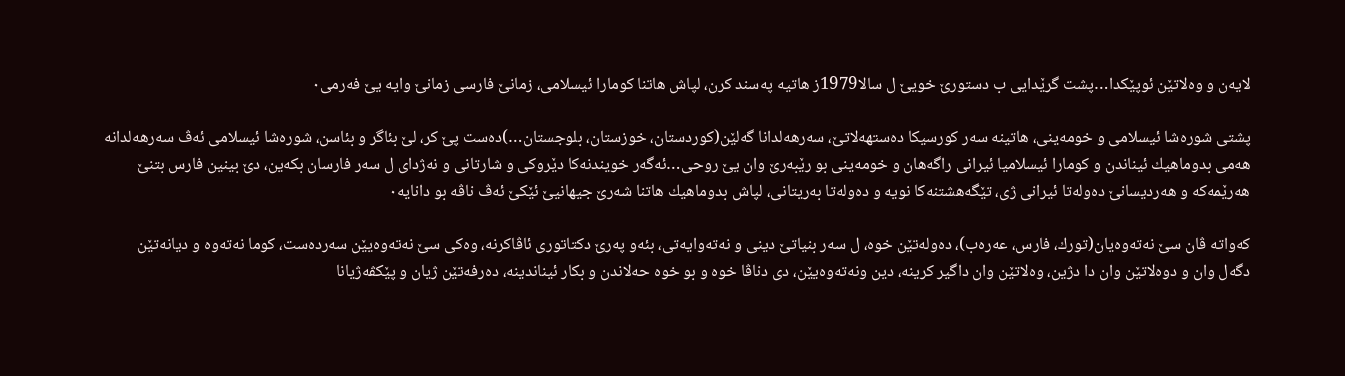لايه‌ن و وه‌لاتێن ئوپێكدا…پشت گرێدايى ب دستورێ خويێ ل سالا1979ز هاتيه‌ په‌سند كرن، لپاش هاتنا كومارا ئيسلامى، زمانێ فارسى زمانێ وايه‌ يێ فه‌رمى٠

پشتى شوره‌شا ئيسلامى و خومه‌ينى، هاتينه‌ سه‌ر كورسيكا ده‌ستهه‌لاتێ، سه‌رهه‌لدانا گه‌لێن(كوردستان، خوزستان، بلوجستان…)ده‌ست پێ كر، لێ بئاگر و بئاسن، شوره‌شا ئيسلامى ئه‌ڤ سه‌رهه‌لدانه‌ هه‌مى بدوماهيك ئيناندن و كومارا ئيسلاميا ئيرانى راگه‌هان و خومه‌ينى بو رێبه‌رێ وان يێ روحى…ئه‌گه‌ر خويندنه‌كا دێروكى و شارتانى و نه‌ژداى ل سه‌ر فارسان بكه‌ين، دێ بينين فارس بتنێ هه‌رێمه‌كه‌ و هه‌رديسانێ ده‌وله‌تا ئيرانى ژى، تێگه‌هشتنه‌كا نويه‌ و ده‌وله‌تا به‌ريتانى، لپاش بدوماهيك هاتنا شه‌رێ جيهانيێ ئێكێ ئه‌ڤ ناڤه‌ بو دانايه‌٠

كه‌واته‌ ڤان سێ نه‌ته‌وه‌يان(تورك، فارس، عه‌ره‌ب)، ده‌وله‌تێن خوه‌، ل سه‌ر بنياتێ دينى و نه‌ته‌وايه‌تى، بئه‌و په‌رێ دكتاتورى ئاڤاكرنه‌، وه‌كى سێ نه‌ته‌وه‌يێن سه‌رده‌ست، كوما نه‌ته‌وه‌ و ديانه‌تێن دگه‌ل وان و دوه‌لاتێن وان دا دژين، وه‌لاتێن وان داگير كرينه‌، دين ونه‌ته‌وه‌يێن، دى دناڤا خوه‌ و بو خوه‌ حه‌لاندن و بكار ئيناندينه‌، ده‌رفه‌تێن ژيان و پێكڤه‌ژيانا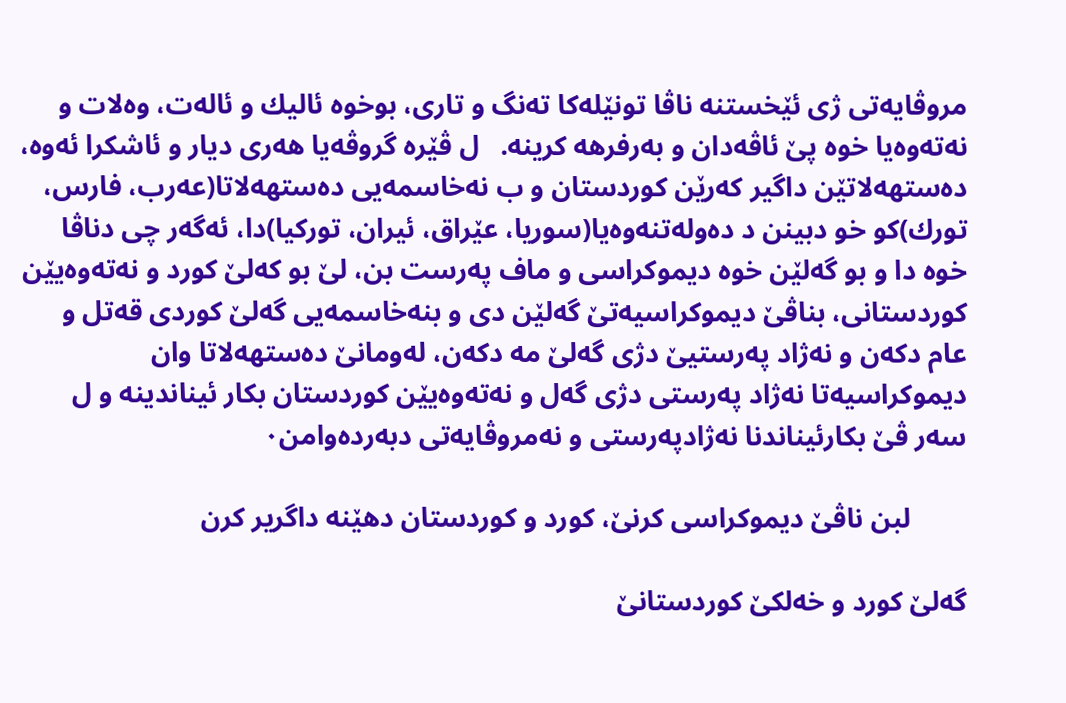مروڤايه‌تى ژى ئێخستنه‌ ناڤا تونێله‌كا ته‌نگ و تارى، بوخوه‌ ئاليك و ئاله‌ت، وه‌لات و نه‌ته‌وه‌يا خوه‌ پێ ئاڤه‌دان و به‌رفرهه‌ كرينه‌.   ل ڤێره‌ گروڤه‌يا هه‌رى ديار و ئاشكرا ئه‌وه‌، ده‌ستهه‌لاتێن داگير كه‌رێن كوردستان و ب نه‌خاسمه‌يى ده‌ستهه‌لاتا(عه‌رب، فارس، تورك)كو خو دبينن د ده‌وله‌تنه‌وه‌يا(سوريا، عێراق، ئيران، توركيا)دا، ئه‌گه‌ر چى دناڤا خوه‌ دا و بو گه‌لێن خوه‌ ديموكراسى و ماف په‌رست بن، لێ بو كه‌لێ كورد و نه‌ته‌وه‌يێن كوردستانى، بناڤێ ديموكراسيه‌تێ گه‌لێن دى و بنه‌خاسمه‌يى گه‌لێ كوردى قه‌تل و عام دكه‌ن و نه‌ژاد په‌رستيێ دژى گه‌لێ مه‌ دكه‌ن، له‌ومانێ ده‌ستهه‌لاتا وان ديموكراسيه‌تا نه‌ژاد په‌رستى دژى گه‌ل و نه‌ته‌وه‌يێن كوردستان بكار ئيناندينه‌ و ل سه‌ر ڤێ بكارئيناندنا نه‌ژادپه‌رستى و نه‌مروڤايه‌تى دبه‌رده‌وامن٠

        لبن ناڤێ ديموكراسى كرنێ، كورد و كوردستان دهێنه‌ داگرير كرن

گه‌لێ كورد و خه‌لكێ كوردستانێ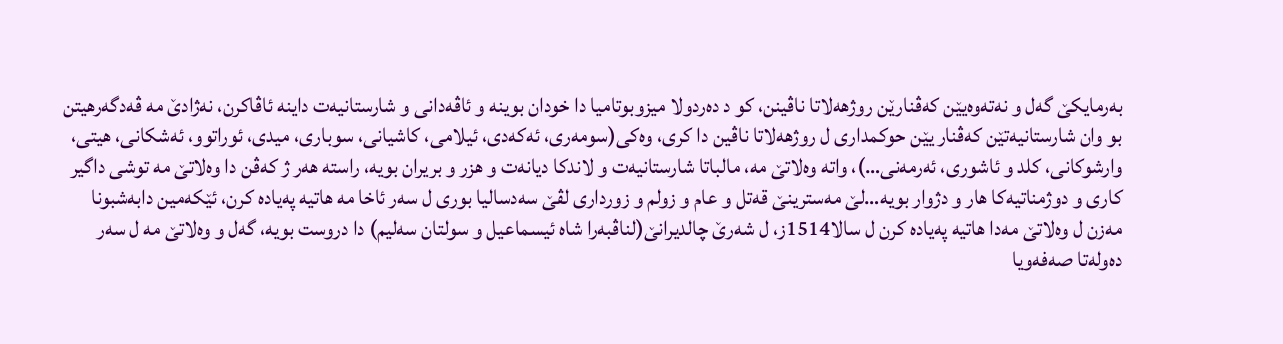به‌رمايكێ گه‌ل و نه‌ته‌وه‌يێن كه‌ڤنارێن روژهه‌لاتا ناڤينن، كو د ده‌ردولا ميزوبوتاميا دا خودان بوينه‌ و ئاڤه‌دانى و شارستانيه‌ت داينه‌ ئاڤاكرن، نه‌ژادێ مه‌ ڤه‌دگه‌رهيتن بو وان شارستانيه‌تێن كه‌ڤنار يێن حوكمدارى ل روژهه‌لاتا ناڤين دا كرى، وه‌كى(سومه‌رى، ئه‌كه‌دى، ئيلامى، كاشيانى، سوبارى، ميدى، ئوراتوو، ئه‌شكانى، هيتى، وارشوكانى، كلد و ئاشورى، ئه‌رمه‌نى…)، واته‌ وه‌لاتێ مه‌، مالباتا شارستانيه‌ت و لاندكا ديانه‌ت و هزر و بريران بويه‌، راسته‌ هه‌ر ژ كه‌ڤن دا وه‌لاتێ مه‌ توشى داگير كارى و دوژمناتيه‌كا هار و دژوار بويه‌…لێ مه‌سترينێ قه‌تل و عام و زولم و زوردارى لڤێ سه‌دساليا بورى ل سه‌ر ئاخا مه‌ هاتيه‌ په‌ياده‌ كرن، ئێكه‌مين دابه‌شبونا مه‌زن ل وه‌لاتێ مه‌دا هاتيه‌ په‌ياده‌ كرن ل سالا1514ز، ل شه‌رێ چالديرانێ(لناڤبه‌را شاه ئيسماعيل و سولتان سه‌ليم) دا دروست بويه‌، گه‌ل و وه‌لاتێ مه‌ ل سه‌ر ده‌وله‌تا صه‌فه‌ويا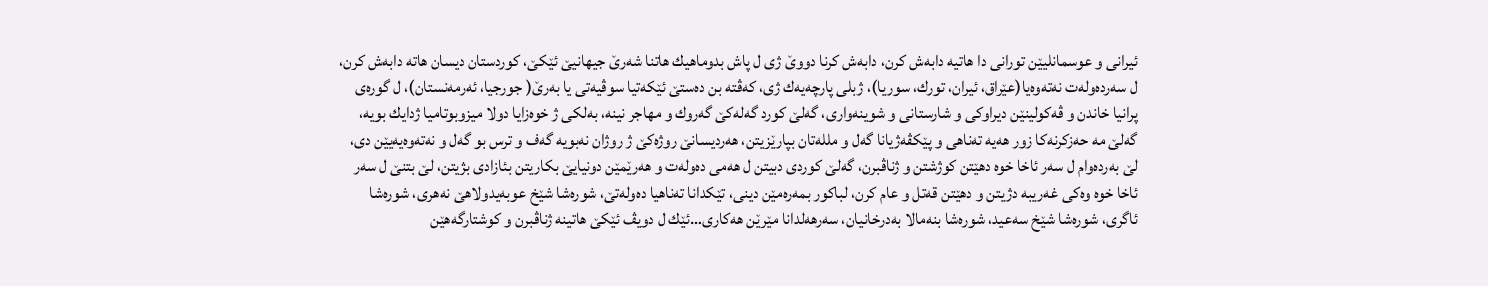ئيرانى و عوسمانليێن تورانى دا هاتيه‌ دابه‌ش كرن، دابه‌ش كرنا دووێ ژى ل پاش بدوماهيك هاتنا شه‌رێ جيهانيێ ئێكێ، كوردستان ديسان هاته‌ دابه‌ش كرن، ل سه‌رده‌وله‌ت نه‌ته‌وه‌يا(عێراق، ئيران، تورك، سوريا)، ژبلى پارچه‌يه‌ك ژى، كه‌ڤته‌ بن ده‌ستێ ئێكه‌تيا سوڤيه‌تى يا به‌رێ( جورجيا، ئه‌رمه‌نستان)، ل گوره‌ى پرانيا خاندن و ڤه‌كولينێن ديراوكى و شارستانى و شوينه‌وارى، گه‌لێ كورد گه‌له‌كێ گه‌روك و مهاجر نينه‌، به‌لكى ژ خوه‌زايا دولا ميزوبوتاميا ژدايك بويه‌، گه‌لێ مه‌ حه‌زكرنه‌كا زور هه‌يه‌ ته‌ناهى و پێكڤه‌ژيانا گه‌ل و ملله‌تان بپارێزيتن، هه‌رديسانێ روژه‌كێ ژ روژان نه‌بويه‌ گه‌ف و ترس بو گه‌ل و نه‌ته‌وه‌يه‌يێن دى، لێ به‌رده‌وام ل سه‌ر ئاخا خوه‌ دهێتن كوژشتن و ژناڤبرن، گه‌لێ كوردى دبيتن ل هه‌مى ده‌وله‌ت و هه‌رێمێن دونيايێ بكاريتن بئازادى بژيتن، لێ بتنێ ل سه‌ر ئاخا خوه‌ وه‌كى غه‌ريبه‌ دژيتن و دهێتن قه‌تل و عام كرن، لباكور بمه‌ره‌مێن دينى، تێكدانا ته‌ناهيا ده‌وله‌تێ، شوره‌شا شێخ عوبه‌يدولاهێ نه‌هرى، شوره‌شا ئاگرى، شوره‌شا شێخ سه‌عيد، شوره‌شا بنه‌مالا به‌درخانيان، سه‌رهه‌لدانا مێرێن هه‌كارى…ئێك ل دويڤ ئێكێ هاتينه‌ ژناڤبرن و كوشتارگه‌هێن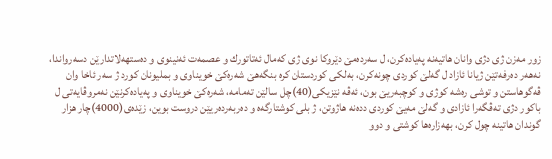زور مه‌زن ژى دژى وانان هاتيه‌نه‌ په‌ياده‌كرن، ل سه‌رده‌مێ دێروكا نوى ژى كه‌مال ئه‌تاتورك و عصمه‌ت ئه‌نينوى و ده‌ستهه‌لاتدارێن دسه‌رواندا، نه‌هه‌ر ده‌رفه‌تێن ژيانا ئازاد ل گه‌لێ كوردى چونه‌كرن، به‌لكى كوردستان كره‌ بنگه‌هێ شه‌ره‌كێ خويناوى و بمليونان كورد ژ سه‌ر ئاخا وان ڤه‌گوهاستن و توشى ره‌شه‌ كوژى و كوچبه‌ريێ بون، ئه‌ڤه‌ نێزيكى(40)چل سالێن ته‌مامه‌، شه‌ره‌كێ خويناوى و په‌ياده‌كرنێن نه‌مروڤايه‌تى ل باكور دژى ته‌ڤگه‌را ئازادى و گه‌لێ مه‌يێ كوردى دده‌نه‌ هاژوتن، ژ بلى كوشتارگه‌ه و ده‌ربه‌رده‌ريێن دروست بوين، زێده‌ى(4000)چار هزار گوندان هاتينه‌ چول كرن، بهه‌زاره‌ها كوشتى و دوو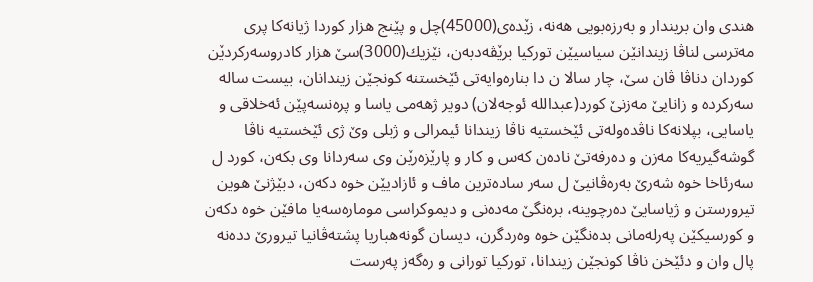هندى وان بريندار و به‌رزه‌بويى هه‌نه‌، زێده‌ى(45000)چل و پێنج هزار كوردا ژيانه‌كا پرى مه‌ترسى لناڤا زيندانێن سياسيێن توركيا برێڤه‌دبه‌ن، نێزيك(3000)سێ هزار كادروسه‌ركردێن كوردان دناڤا ڤان سێ، چار سالا ن دا بناره‌وايه‌تى ئێخستنه‌ كونجێن زيندانان، بيست ساله‌ سه‌ركرده‌ و زانايێ مه‌زنێ كورد(عبدالله‌ ئوجه‌لان) دوير ژهه‌مى ياسا و پره‌نسه‌پێن ئه‌خلاقى و ياسايى، بپلانه‌كا ناڤده‌وله‌تى ئێخستيه‌ ناڤا زيندانا ئيمرالى و ژبلى وێ ژى ئێخستيه‌ ناڤا گوشه‌گيريه‌كا مه‌زن و ده‌رفه‌تێ ناده‌ن كه‌س و كار و پارێزه‌رێن وى سه‌ردانا وى بكه‌ن، كورد ل سه‌رئاخا خوه‌ شه‌رێ به‌ره‌ڤانيێ ل سه‌ر ساده‌ترين ماف و ئازاديێن خوه‌ دكه‌ن، دبێژنێ هوين تيرورستن و ژياسايێ ده‌رچوينه‌، بره‌نگێ مه‌ده‌نى و ديموكراسى موماره‌سه‌يا مافێن خوه‌ دكه‌ن و كورسيكێن په‌رله‌مانى بده‌نگێن خوه‌ وه‌ردگرن، ديسان گونه‌هباريا پشته‌ڤانيا تيرورێ دده‌نه‌ پال وان و دئێخن ناڤا كونجێن زيندانا، توركيا تورانى و ره‌گه‌ز په‌رست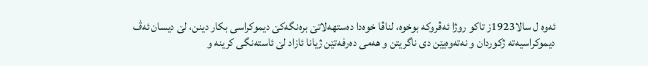ئه‌وه‌ ل سالا1923ز تاكو روژا ئه‌ڤروكه‌ بوخوه‌، لناڤا خوه‌دا ده‌ستهه‌لاتێ بره‌نگه‌كێ ديموكراسى بكار دينن، لێ ديسان ئه‌ڤ ديموكراسيه‌ته‌ ژكوردان و نه‌ته‌وه‌يێن دى ناگريتن و هه‌مى ده‌رفه‌تێن ژيانا ئازاد لێ ئاسته‌نگى كرينه‌ و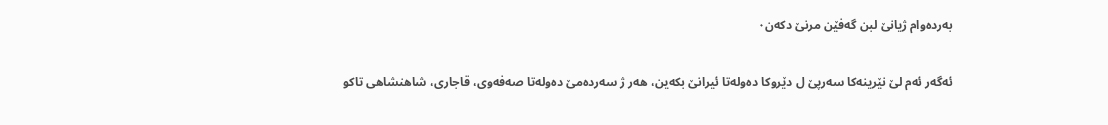به‌رده‌وام ژيانێ لبن گه‌فێن مرنێ دكه‌ن٠

ئه‌گه‌ر ئه‌م لێ نێرينه‌كا سه‌رپێ ل دێروكا ده‌وله‌تا ئيرانێ بكه‌ين، هه‌ر ژ سه‌رده‌مێ ده‌وله‌تا صه‌فه‌وى، قاجارى، شاهنشاهى تاكو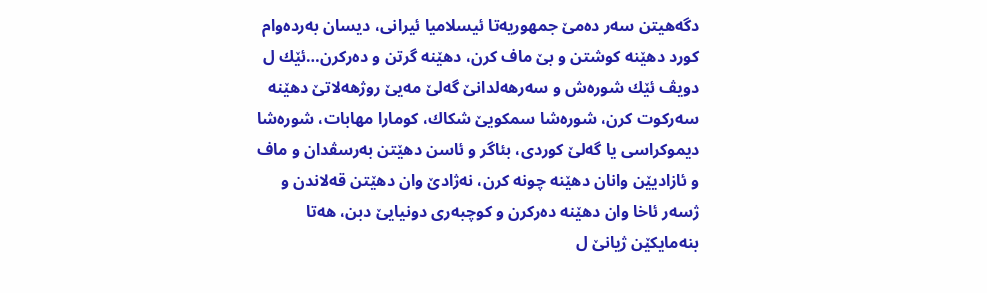دگه‌هيتن سه‌ر ده‌مێ جمهوريه‌تا ئيسلاميا ئيرانى، ديسان به‌رده‌وام كورد دهێنه‌ كوشتن و بێ ماف كرن، دهێنه‌ گرتن و ده‌ركرن…ئێك ل دويڤ ئێك شوره‌ش و سه‌رهه‌لدانێ گه‌لێ مه‌يێ روژهه‌لاتێ دهێنه‌ سه‌ركوت كرن، شوره‌شا سمكويێ شكاك، كومارا مهابات، شوره‌شا ديموكراسى يا گه‌لێ كوردى، بئاگر و ئاسن دهێتن به‌رسڤدان و ماف و ئازاديێن وانان دهێنه‌ چونه‌ كرن، نه‌ژادێ وان دهێتن قه‌لاندن و ژسه‌ر ئاخا وان دهێنه‌ ده‌ركرن و كوچبه‌رى دونيايێ دبن، هه‌تا بنه‌مايكێن ژيانێ ل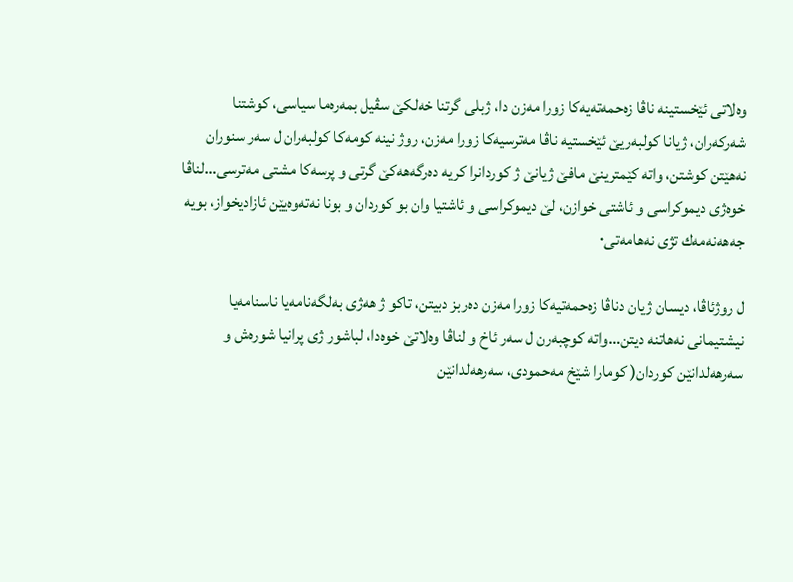وه‌لاتى ئێخستينه‌ ناڤا زه‌حمه‌ته‌يه‌كا زورا مه‌زن دا، ژبلى گرتنا خه‌لكێ سڤيل بمه‌ره‌ما سياسى، كوشتنا شه‌ركه‌ران، ژيانا كولبه‌ريێ ئێخستيه‌ ناڤا مه‌ترسيه‌كا زورا مه‌زن، روژ نينه‌ كومه‌كا كولبه‌ران ل سه‌ر سنوران نه‌هێتن كوشتن، واته‌ كێمترينێ مافێ ژيانێ ژ كوردانرا كريه‌ ده‌رگه‌هه‌كێ گرتى و پرسه‌كا مشتى مه‌ترسى…لناڤا خوه‌ژى ديموكراسى و ئاشتى خوازن، لێ ديموكراسى و ئاشتيا وان بو كوردان و بونا نه‌ته‌وه‌يێن ئازاديخواز، بويه‌ جه‌هه‌نه‌مه‌ك تژى نه‌هامه‌تى٠

ل روژئاڤا، ديسان ژيان دناڤا زه‌حمه‌تيه‌كا زورا مه‌زن ده‌ربز دبيتن، تاكو ژ هه‌ژى به‌لگه‌نامه‌يا ناسنامه‌يا نيشتيمانى نه‌هاتنه‌ ديتن…واته‌ كوچبه‌رن ل سه‌ر ئاخ و لناڤا وه‌لاتێ خوه‌دا، لباشور ژى پرانيا شوره‌ش و سه‌رهه‌لدانێن كوردان( كومارا شێخ مه‌حمودى، سه‌رهه‌لدانێن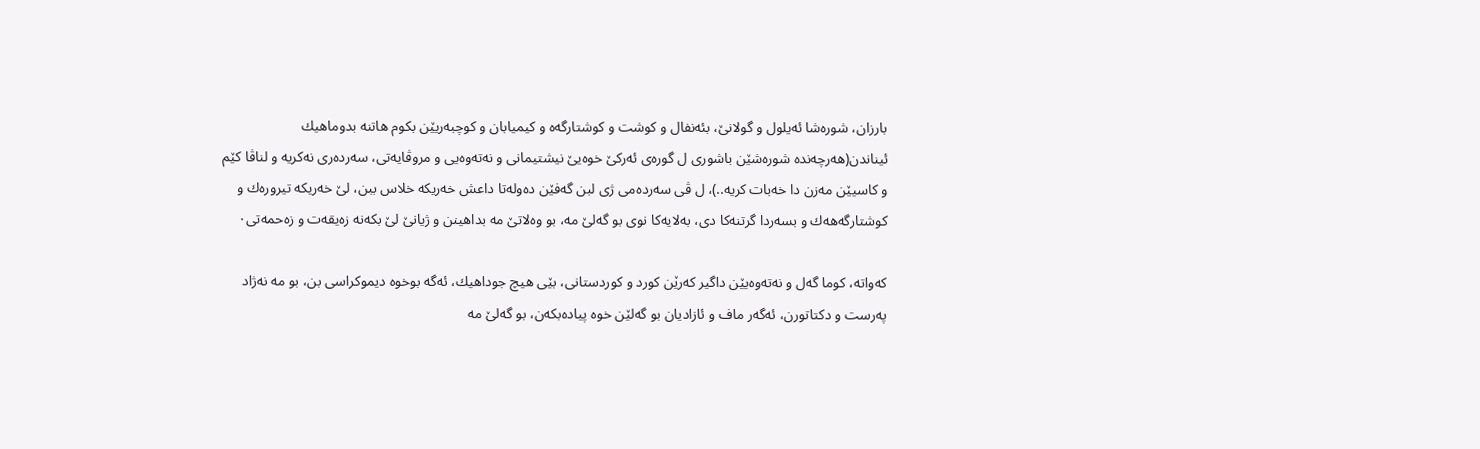بارزان، شوره‌شا ئه‌يلول و گولانێ، بئه‌نفال و كوشت و كوشتارگه‌ه و كيميابان و كوچبه‌ريێن بكوم هاتنه‌ بدوماهيك ئيناندن(هه‌رچه‌نده‌ شوره‌شێن باشورى ل گوره‌ى ئه‌ركێ خوه‌يێ نيشتيمانى و نه‌ته‌وه‌يى و مروڤايه‌تى، سه‌رده‌رى نه‌كريه‌ و لناڤا كێم و كاسيێن مه‌زن دا خه‌بات كريه‌..)، ل ڤى سه‌رده‌مى ژى لبن گه‌فێن ده‌وله‌تا داعش خه‌ريكه‌ خلاس ببن، لێ خه‌ريكه‌ تيروره‌ك و كوشتارگه‌هه‌ك و بسه‌ردا گرتنه‌كا دى، به‌لايه‌كا نوى بو گه‌لێ مه‌، بو وه‌لاتێ مه‌ بداهينن و ژيانێ لێ بكه‌نه‌ زه‌يقه‌ت و زه‌حمه‌تى٠

كه‌واته‌، كوما گه‌ل و نه‌ته‌وه‌يێن داگير كه‌رێن كورد و كوردستانى، بێى هيچ جوداهيك، ئه‌گه‌ بوخوه‌ ديموكراسى بن، بو مه‌ نه‌ژاد په‌رست و دكتاتورن، ئه‌گه‌ر ماف و ئازاديان بو گه‌لێن خوه‌ پياده‌بكه‌ن، بو گه‌لێ مه‌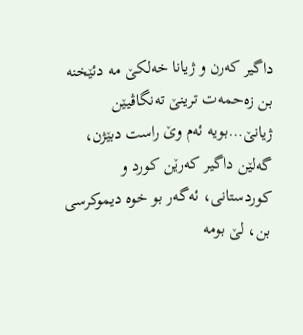داگير كه‌رن و ژيانا خه‌لكێ مه‌ دئێخنه‌ بن زه‌حمه‌ت ترينێ ته‌نگاڤيێن ژيانێ…بويه‌ ئه‌م وێ راست دبێژن، گه‌لێن داگير كه‌رێن كورد و كوردستانى، ئه‌گه‌ر بو خوه‌ ديموكرسى بن، لێ بومه‌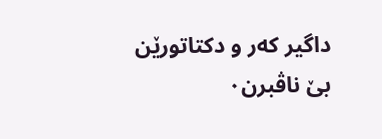داگير كه‌ر و دكتاتورێن بێ ناڤبرن٠